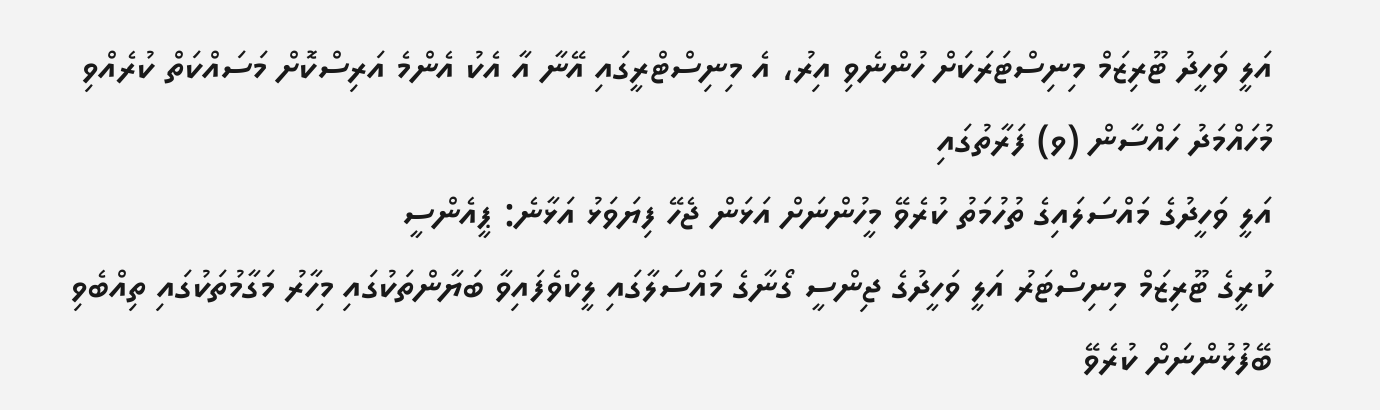އަލީ ވަހީދު ޓޫރިޒަމް މިނިސްޓަރަކަށް ހުންނެވި އިރު، އެ މިނިސްޓްރީގައި އޭނާ އާ އެކު އެންމެ އަރިސްކޮށް މަސައްކަތް ކުރެއްވި މުހައްމަދު ހައްސާން (ވ) ފަރާތުގައި
އަލީ ވަހީދުގެ މައްސަލައިގެ ތުހުމަތު ކުރެވޭ މީހުންނަށް އަޅަން ޖެހޭ ފިޔަވަޅު އަޅާނެ: ޕީއެންސީ
ކުރީގެ ޓޫރިޒަމް މިނިސްޓަރު އަލީ ވަހީދުގެ ޖިންސީ ގޯނާގެ މައްސަލާގައި ލީކްވެފައިވާ ބަޔާންތަކުގައި މިހާރު މަގާމުތަކުގައި ތިއްބެވި ބޭފުޅުންނަށް ކުރެވޭ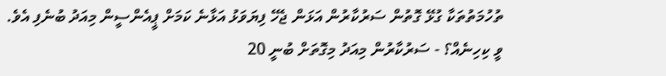ތުހުމަތުތަކާ ގުޅޭ ގޮތުން ސަރުކާރުން އަޅަން ޖެހޭ ފިޔަވަޅު އަޅާނެ ކަމަށް ޕީއެންސީން މިއަދު ބުނެފި އެވެ.
ވީ ކިހިނެއް؟ - ސަރުކާރުން މިއަދު މިގޮތަށް ބުނީ 20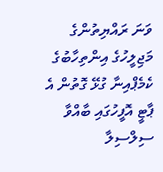ވަނަ ރައްޔިތުންގެ މަޖިލީހުގެ އިންތިހާބުގެ ކެމެޕްއިނާ ގުޅޭ ގޮތުން އެ ޕާޓީ އޮފީހުގައި ބާއްވާ ސިލްސިލާ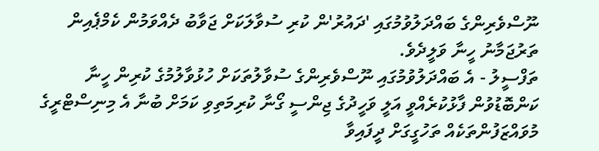ނޫސްވެރިންގެ ބައްދަލުވުމުގައި 'ދައުރު'ން ކުރި ސުވާލަކަށް ޖަވާބު ދެއްވަމުން ކެމްޕެއިން ތަރުޖަމާނު ހީނާ ވަލީދެވެ.
ތަފްސީލު - އެ ބައްދަލުވުމުގައި ނޫސްވެރިންގެ ސުވާލުތަކަށް ހުޅުވާލުމުގެ ކުރިން ހީނާ ކަންބޮޑުވުން ފާޅުކުރެއްވީ އަލީ ވަހީދުގެ ޖިންސީ ގޯނާ ކުރިމަތިވި ކަމަށް ބުނާ އެ މިނިސްޓްރީގެ މުވައްޒަފުންތަކެއް ތަހުގީގަށް ދީފައިވާ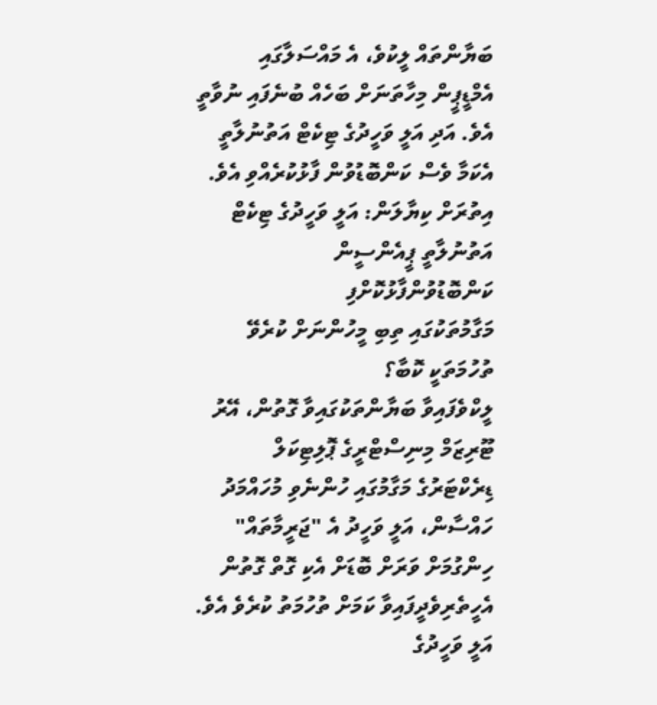ބަޔާންތައް ލީކުވެ، އެ މައްސަލާގައި އެމްޑީޕީން މިހާތަނަށް ބަހެއް ބުނެފައި ނުވާތީ އެވެ. އަދި އަލީ ވަހީދުގެ ޓިކެޓް އަތުނުލާތީ އެކަމާ ވެސް ކަންބޮޑުވުން ފާޅުކުރެއްވި އެވެ.
އިތުރަށް ކިޔާލަން: އަލީ ވަހީދުގެ ޓިކެޓް އަތުނުލާތީ ޕީއެންސީން ކަންބޮޑުވުންފާޅުކޮށްފި
މަގާމުތަކުގައި ތިބި މީހުންނަށް ކުރެވޭ ތުހުމަތަކީ ކޮބާ؟
ލީކްވެފައިވާ ބަޔާންތަކުގައިވާ ގޮތުން، އޭރު ޓޫރިޒަމް މިނިސްޓްރީގެ ޕޮލިޓިކަލް ޑިރެކްޓަރުގެ މަގާމުގައި ހުންނެވި މުހައްމަދު ހައްސާން، އަލީ ވަހީދު އެ "ޖަރީމާތައް" ހިންގުމަށް ވަރަށް ބޮޑަށް އެކި ގޮތް ގޮތުން އެހީތެރިވެދީފައިވާ ކަމަށް ތުހުމަތު ކުރެވެ އެވެ.
އަލީ ވަހީދުގެ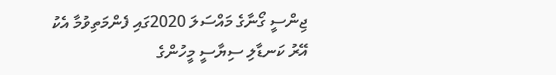ޖިންސީ ގޯނާގެ މައްސަލަ 2020ގައި ފެންމަތިވުމާ އެކު އޭރު ކަނޑާލި ސިޔާސީ މީހުންގެ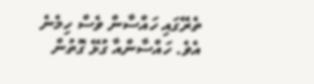ތެރޭގައި ހައްސާން ވެސް ހިމެނެ އެވެ. ހައްސާންއާ ގުޅޭ ގޮތުން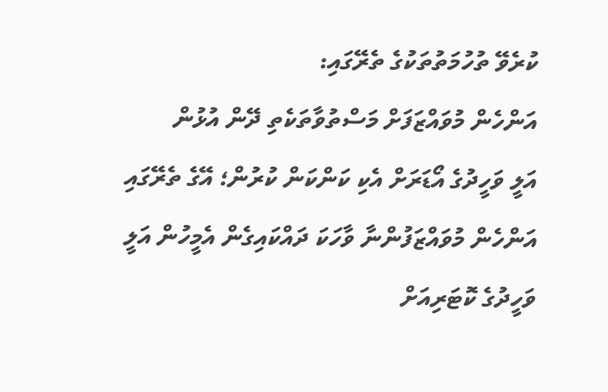ކުރެވޭ ތުހުމަތުތަކުގެ ތެރޭގައި:
އަންހެން މުވައްޒަފަށް މަސްތުވާތަކެތި ދޭން އުޅުން
އަލީ ވަހީދުގެ އޯޑަރަށް އެކި ކަންކަން ކުރުން؛ އޭގެ ތެރޭގައި އަންހެން މުވައްޒަފުންނާ ވާހަކަ ދައްކައިގެން އެމީހުން އަލީ ވަހީދުގެ ކޮޓަރިއަށް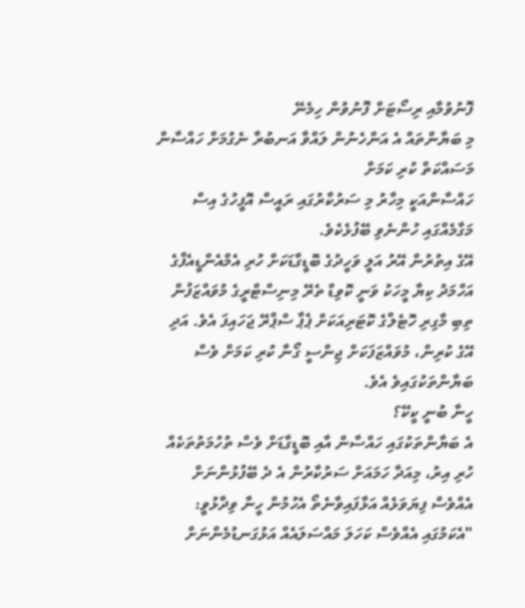ފޮނުވުމާއި ރިސޯޓަށް ފޮނުވުން ހިމެނޭ
މި ބަޔާންތައް އެ އަންހެނުން ލައްވާ އަނބުރާ ނެގުމަށް ހައްސާން މަސައްކަތް ކުރި ކަމަށް
ހައްސާންއަކީ މިހާރު މި ސަރުކާރުގައި ރައީސް އޮފީހުގެ އިސް މަގާމެއްގައި ހުންނެވި ބޭފުޅެކެވެ.
އޭގެ އިތުރުން އޭރު އަލީ ވަހީދުގެ ބޮޑީގާޑަކަށް ހުރި އެމްއެންޑީއެފްގެ އަހްމަދު ކިޔާ މީހަކު ވަނީ ކޮވިޑް ތެރޭ މިނިސްޓްރީގެ މުވައްޒަފުން ތިބި މާގިރި ހޮޓެލްގެ ކޮޓަރިއަކަށް ޕެޕާ ސްޕްރޭ ޖަހައިފަ އެވެ. އަދި އޭގެ ކުރިން، މުވައްޒަފަކަށް ޖިންސީ ގޯނާ ކުރި ކަމަށް ވެސް ބަޔާންތަކުގައިވެ އެވެ.
ހީނާ ބުނީ ކީކޭ؟
އެ ބަޔާންތަކުގައި ހައްސާން އާއި ބޮޑީގާޑަށް ވެސް ތުހުމަތުތަކެއް ހުރި އިރު، މިއަދާ ހަމައަށް ސަރުކާރުން އެ ދެ ބޭފުޅުންނަށް އެއްވެސް ފިޔަވަޅެއް އަޅާފައިވާނެތޯ އެހުމުން ހީނާ ވިދާޅުވީ:
"އެކަމުގައި އެއްވެސް ކަހަލަ މައްސަލައެއް އަޅުގަނޑުމެންނަށް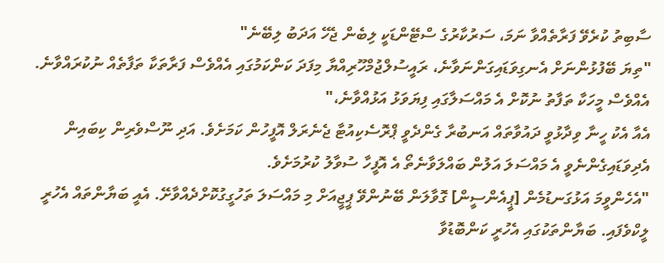ސާބިތު ކުރެވޭ ފަރާތެއްވާ ނަމަ، ސަރުކާރުގެ ސްޓޭންޑަކީ ލިބެން ޖެހޭ އަދަބު ލިބޭނެ"
"ތިޔަ ބޭފުޅުންނަށް އެނގިވަޑައިގަންނަވާނެ، ރައީސުލްޖުމްހޫރިއްޔާ މިފަދަ ކަންކަމުގައި އެއްވެސް ފަރާތަކާ ތަފާތެއް ނުކުރައްވާނެ. އެއްވެސް މީހަކާ ތަފާތު ނުކޮށް އެ މައްސަލާގައި ފިޔަވަޅު އަޅުއްވާނެ،"
އެއާ އެކު ހީނާ ވިދާޅުވީ ދައުވާތައް އަނބުރާ ގެންދެވީ ޕްރޮސެކިއުޓާ ޖެނެރަލް އޮފީހުން ކަމަށެވެ. އަދި ނޫސްވެރިން ކިބައިން އެދިވަޑައިގެންނެވީ އެ މައްސަލަ އަލުން ބައްލަވާނެތޯ އެ އޮފީހާ ސުވާލު ކުރުމަށެވެ.
"އެހެންވީމަ އަޅުގަނޑުމެން [ޕީއެންސީން] ގޮވާލަން ބޭނުންވޭ ޕީޖީއަށް މި މައްސަލަ ތަހުގީގުކޮށްދެއްވާށޭ. އެއީ ބަޔާންތައް އެހުރީ ލީކްވެފައި. ބަޔާންތަކުގައި އެހުރީ ކަންބޮޑުވާ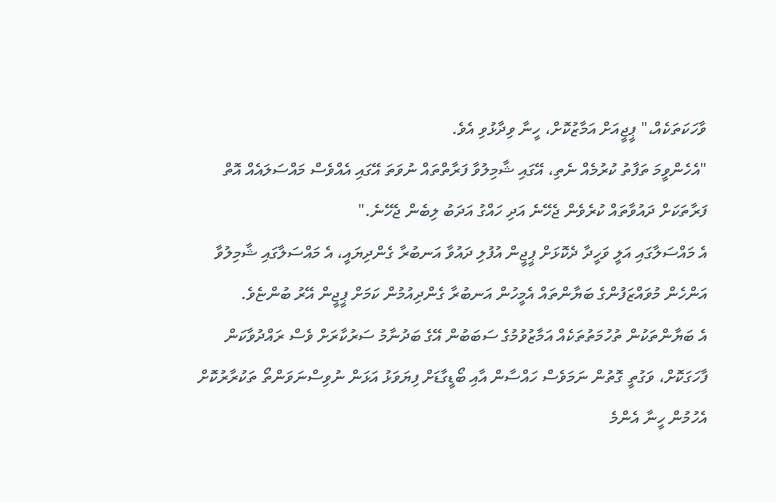ވާހަކަތަކެއް،" ޕީޖީއަށް އަމާޒުކޮށް، ހީނާ ވިދާޅުވި އެވެ.
"އެހެންވީމަ ތަފާތު ކުރުމެއް ނެތި، އޭގައި ޝާމިލުވާ ފަރާތްތައް ނުވަތަ އޭގައި އެއްވެސް މައްސަލައެއް އޮތް ފަރާތަކަށް ދައުވާތައް ކުރެވެން ޖެހޭނެ އަދި ހައްގު އަދަބު ލިބެން ޖެހޭނެ."
އެ މައްސަލާގައި އަލީ ވަހީދާ ދެކޮޅަށް ޕީޖީން އުފުލި ދައުވާ އަނބުރާ ގެންދިޔައީ، އެ މައްސަލާގައި ޝާމިލުވާ އަންހެން މުވައްޒަފުންގެ ބަޔާންތައް އެމީހުން އަނބުރާ ގެންދިއުމުން ކަމަށް ޕީޖީން އޭރު ބުންޏެވެ.
އެ ބަޔާންތަކުން ތުހުމަތުތަކެއް އަމާޒުވުމުގެ ސަބަބުން އޭގެ ބަދުނާމު ސަރުކާރަށް ވެސް ރައްދުވާކަން ފާހަގަކޮށް، ވަގުތީ ގޮތުން ނަމަވެސް ހައްސާން އާއި ބޯޑީގާޑަށް ފިޔަވަޅު އަޅަން ނުވިސްނަވަންތޯ ތަކުރާރުކޮށް އެހުމުން ހީނާ އެންމެ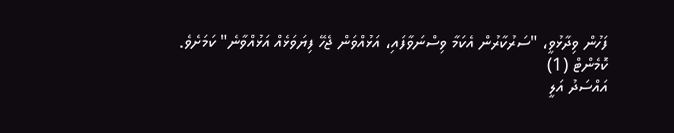ފަހުން ވިދާޅުވީ، "ސަރުކާރުން އެކަމާ ވިސްނަވާފައި، އަޅުއްވަން ޖެހޭ ފިޔަވަޅެއް އަޅުއްވާނެ" ކަމަށެވެ.
ކޮމެންޓް (1)
އައްސަދު އަލީ